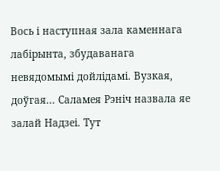Вось і наступная зала каменнага лабірынта, збудаванага невядомымі дойлідамі. Вузкая, доўгая... Саламея Рэніч назвала яе залай Надзеі. Тут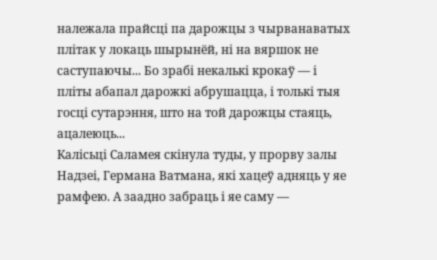належала прайсці па дарожцы з чырванаватых плітак у локаць шырынёй, ні на вяршок не саступаючы... Бо зрабі некалькі крокаў — і пліты абапал дарожкі абрушацца, і толькі тыя госці сутарэння, што на той дарожцы стаяць, ацалеюць...
Калісьці Саламея скінула туды, у прорву залы Надзеі, Германа Ватмана, які хацеў адняць у яе рамфею. А заадно забраць і яе саму —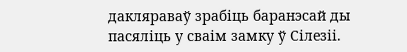дакляраваў зрабіць баранэсай ды пасяліць у сваім замку ў Сілезіі.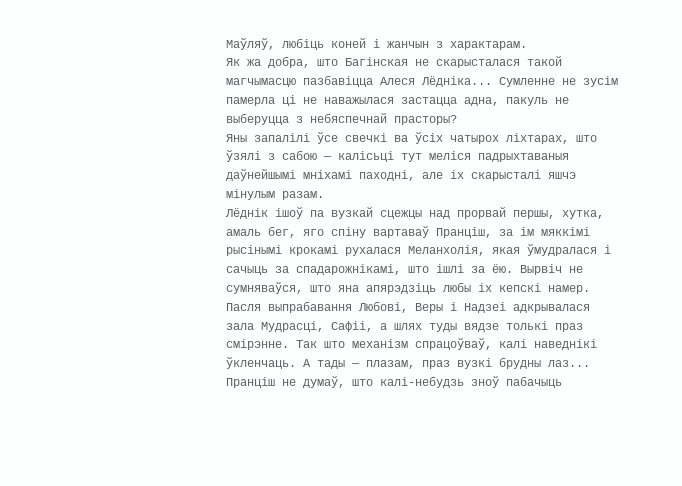Маўляў, любіць коней і жанчын з характарам.
Як жа добра, што Багінская не скарысталася такой магчымасцю пазбавіцца Алеся Лёдніка... Сумленне не зусім памерла ці не наважылася застацца адна, пакуль не выберуцца з небяспечнай прасторы?
Яны запалілі ўсе свечкі ва ўсіх чатырох ліхтарах, што ўзялі з сабою — калісьці тут меліся падрыхтаваныя даўнейшымі мніхамі паходні, але іх скарысталі яшчэ мінулым разам.
Лёднік ішоў па вузкай сцежцы над прорвай першы, хутка, амаль бег, яго спіну вартаваў Пранціш, за ім мяккімі рысінымі крокамі рухалася Меланхолія, якая ўмудралася і сачыць за спадарожнікамі, што ішлі за ёю. Вырвіч не сумняваўся, што яна апярэдзіць любы іх кепскі намер.
Пасля выпрабавання Любові, Веры і Надзеі адкрывалася зала Мудрасці, Сафіі, а шлях туды вядзе толькі праз смірэнне. Так што механізм спрацоўваў, калі наведнікі ўкленчаць. А тады — плазам, праз вузкі брудны лаз...
Пранціш не думаў, што калі-небудзь зноў пабачыць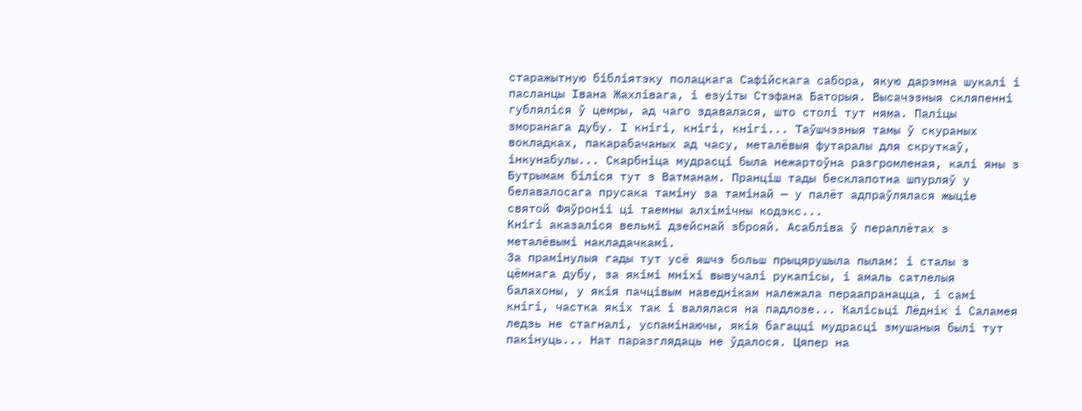старажытную бібліятэку полацкага Сафійскага сабора, якую дарэмна шукалі і пасланцы Івана Жахлівага, і езуіты Стэфана Баторыя. Высачэзныя скляпенні губляліся ў цемры, ад чаго здавалася, што столі тут няма. Паліцы зморанага дубу. I кнігі, кнігі, кнігі... Таўшчэзныя тамы ў скураных вокладках, пакарабачаных ад часу, металёвыя футаралы для скруткаў, інкунабулы... Скарбніца мудрасці была нежартоўна разгромленая, калі яны з Бутрымам біліся тут з Ватманам. Пранціш тады бесклапотна шпурляў у белавалосага прусака таміну за тамінай — у палёт адпраўлялася жыціе святой Фяўроніі ці таемны алхімічны кодэкс...
Кнігі аказаліся вельмі дзейснай зброяй. Асабліва ў пераплётах з металёвымі накладачкамі.
За прамінулыя гады тут усё яшчэ больш прыцярушыла пылам: і сталы з цёмнага дубу, за якімі мніхі вывучалі рукапісы, і амаль сатлелыя балахоны, у якія пачцівым наведнікам належала пераапранацца, і самі кнігі, частка якіх так і валялася на падлозе... Калісьці Лёднік і Саламея ледзь не стагналі, успамінаючы, якія багацці мудрасці змушаныя былі тут пакінуць... Нат паразглядаць не ўдалося. Цяпер на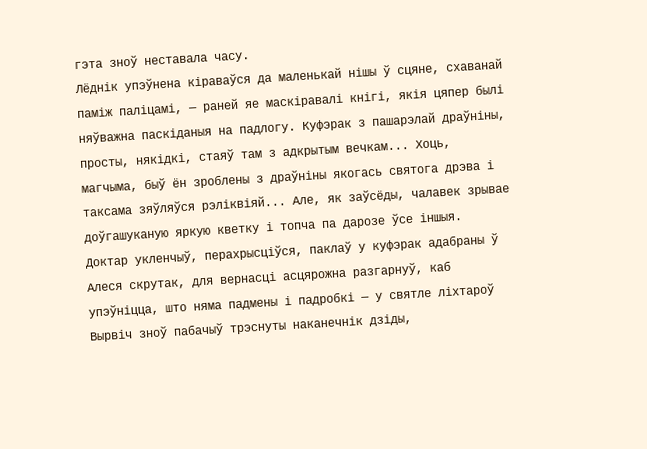гэта зноў неставала часу.
Лёднік упэўнена кіраваўся да маленькай нішы ў сцяне, схаванай паміж паліцамі, — раней яе маскіравалі кнігі, якія цяпер былі няўважна паскіданыя на падлогу. Куфэрак з пашарэлай драўніны, просты, някідкі, стаяў там з адкрытым вечкам... Хоць, магчыма, быў ён зроблены з драўніны якогась святога дрэва і таксама зяўляўся рэліквіяй... Але, як заўсёды, чалавек зрывае доўгашуканую яркую кветку і топча па дарозе ўсе іншыя.
Доктар укленчыў, перахрысціўся, паклаў у куфэрак адабраны ў Алеся скрутак, для вернасці асцярожна разгарнуў, каб упэўніцца, што няма падмены і падробкі — у святле ліхтароў Вырвіч зноў пабачыў трэснуты наканечнік дзіды,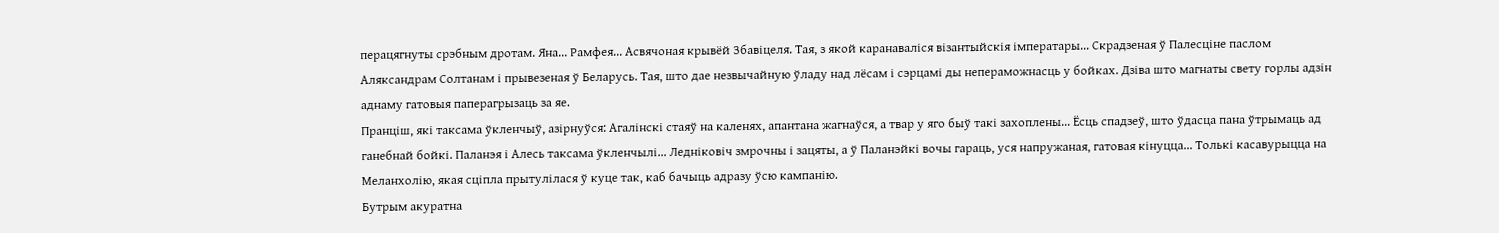перацягнуты срэбным дротам. Яна... Рамфея... Асвячоная крывёй Збавіцеля. Тая, з якой каранаваліся візантыйскія імператары... Скрадзеная ў Палесціне паслом Аляксандрам Солтанам і прывезеная ў Беларусь. Тая, што дае незвычайную ўладу над лёсам і сэрцамі ды непераможнасць у бойках. Дзіва што магнаты свету горлы адзін аднаму гатовыя паперагрызаць за яе.
Пранціш, які таксама ўкленчыў, азірнуўся: Агалінскі стаяў на каленях, апантана жагнаўся, а твар у яго быў такі захоплены... Ёсць спадзеў, што ўдасца пана ўтрымаць ад ганебнай бойкі. Паланэя і Алесь таксама ўкленчылі... Ледніковіч змрочны і зацяты, а ў Паланэйкі вочы гараць, уся напружаная, гатовая кінуцца... Толькі касавурыцца на Меланхолію, якая сціпла прытулілася ў куце так, каб бачыць адразу ўсю кампанію.
Бутрым акуратна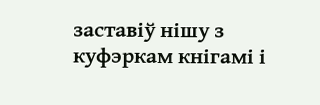заставіў нішу з куфэркам кнігамі і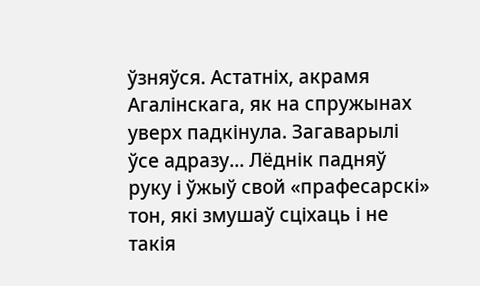ўзняўся. Астатніх, акрамя Агалінскага, як на спружынах уверх падкінула. Загаварылі ўсе адразу... Лёднік падняў руку і ўжыў свой «прафесарскі» тон, які змушаў сціхаць і не такія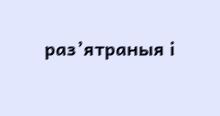раз’ятраныя і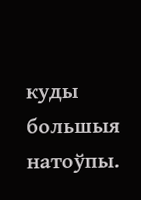куды большыя натоўпы.